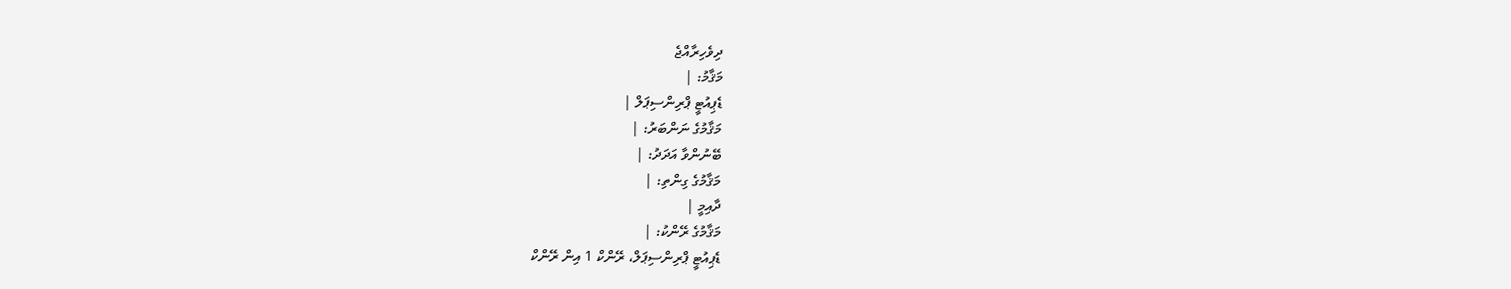ދިވެހިރާއްޖެ
މަޤާމު: |
ޑެޕިއުޓީ ޕްރިންސިޕަލް |
މަޤާމުގެ ނަންބަރު: |
ބޭނުންވާ އަދަދު: |
މަޤާމުގެ ގިންތި: |
ދާއިމީ |
މަޤާމުގެ ރޭންކު: |
ޑެޕިއުޓީ ޕްރިންސިޕަލް، ރޭންކް 1 އިން ރޭންކް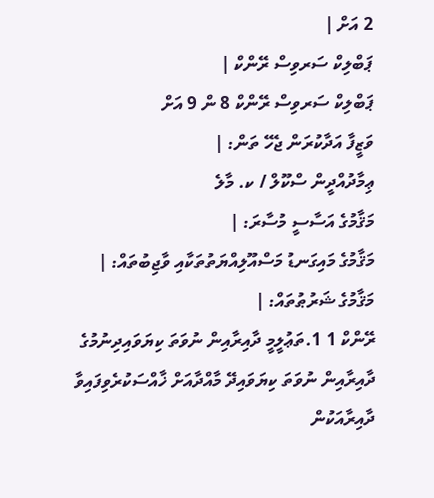2 އަށް |
ޕަބްލިކް ސަރވިސް ރޭންކް |
ޕަބްލިކް ސަރވިސް ރޭންކް 8 ން 9 އަށް
ވަޒީފާ އަދާކުރަން ޖެހޭ ތަން: |
ޢިމާދުއްދީން ސްކޫލް / ކ. މާލެ
މަޤާމުގެ އަސާސީ މުސާރަ: |
މަޤާމުގެ މައިގަނޑު މަސްއޫލިއްޔަތުތަކާއި ވާޖިބުތައް: |
މަޤާމުގެ ޝަރުޠުތައް: |
ރޭންކް 1 1.ތަޢުލީމީ ދާއިރާއިން ނުވަތަ ކިޔަވައިދިނުމުގެ ދާއިރާއިން ނުވަތަ ކިޔަވައިދޭ މާއްދާއަށް ޚާއްސަކުރެވިފައިވާ ދާއިރާއަކުން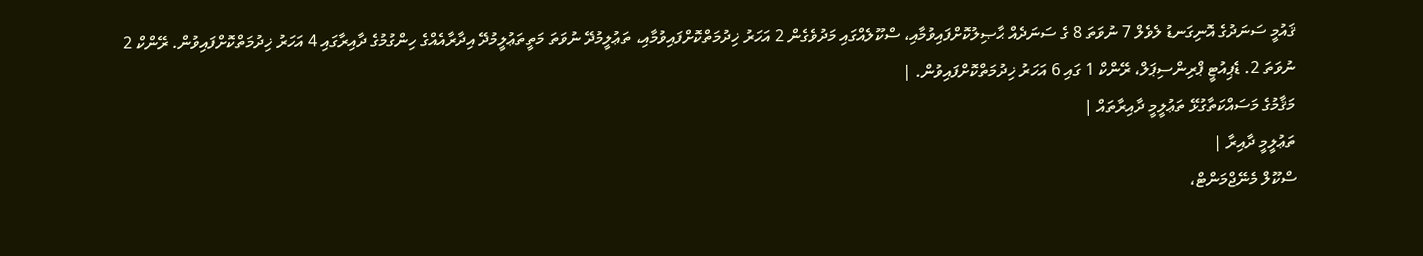ޤައުމީ ސަނަދުގެ އޮނިގަނޑު ލެވެލް 7 ނުވަތަ 8 ގެ ސަނަދެއް ޙާޞިލުކޮށްފައިވުމާއި، ސްކޫލެއްގައި މަދުވެގެން 2 އަހަރު ޚިދުމަތްކޮށްފައިވުމާއި، ތަޢުލީމުދޭ ނުވަތަ މަތީތަޢުލީމުދޭ އިދާރާއެއްގެ ހިންގުމުގެ ދާއިރާގައި 4 އަހަރު ޚިދުމަތްކޮށްފައިވުން. ރޭންކް 2
ނުވަތަ 2. ޑެޕިއުޓީ ޕްރިންސިޕަލް، ރޭންކް 1 ގައި 6 އަހަރު ޚިދުމަތްކޮށްފައިވުން. |
މަޤާމުގެ މަސައްކަތާގުޅޭ ތަޢުލީމީ ދާއިރާތައް |
ތަޢުލީމީ ދާއިރާ |
ސްކޫލް މެނޭޖްމަންޓް،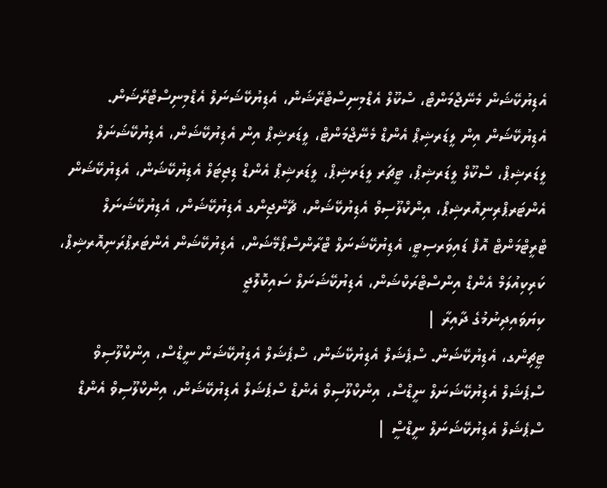އެޑިޔުކޭޝަން މެނޭޖްމަންޓް، ސްކޫލް އެޑްމިނިސްޓްރޭޝަން، އެޑިޔުކޭޝަނަލް އެޑްމިނިސްޓްރޭޝަން. އެޑިޔުކޭޝަން އިން ލީޑަރޝިޕް އެންޑް މެނޭޖްމަންޓް، ލީޑަރޝިޕް އިން އެޑިޔުކޭޝަން، އެޑިޔުކޭޝަނަލް ލީޑަރޝިޕް، ސްކޫލް ލީޑަރޝިޕް، ޓީޗަރ ލީޑަރޝިޕް، ލީޑަރޝިޕް އެންޑް ޑިޖިޓަލް އެޑިޔުކޭޝަން، އެޑިޔުކޭޝަން އެންޓަރޕްރިނިއޮރޝިޕް، އިންކްލޫސިވް އެޑިޔުކޭޝަން، ޗޭންޖިންގ އެޑިޔުކޭޝަން، އެޑިޔުކޭޝަނަލް ޓްރީޓްމަންޓް އޮފް ޑައިވަރސިޓީ، އެޑިޔުކޭޝަނަލް ޓްރާންސްޕޯމޭޝަން، އެޑިޔުކޭޝަން އެންޓަރޕްރަނިއޮރޝިޕް، ކަރިކިއުލަމް އެންޑް އިންސްޓްރަކްޝަން، އެޑިޔުކޭޝަނަލް ސައިކޮލޮޖީ
ކިޔަވައިދިނުމުގެ ދާއިރާ |
ޓީޗިންގ، އެޑިޔުކޭޝަން. ސްޕެޝަލް އެޑިޔުކޭޝަން، ސްޕެޝަލް އެޑިޔުކޭޝަން ނީޑްސް، އިންކްލޫސިވް ސްޕެޝަލް އެޑިޔުކޭޝަނަލް ނީޑްސް، އިންކްލޫސިވް އެންޑް ސްޕެޝަލް އެޑިޔުކޭޝަން، އިންކްލޫސިވް އެންޑް ސްޕެޝަލް އެޑިޔުކޭޝަނަލް ނީޑްސްީ |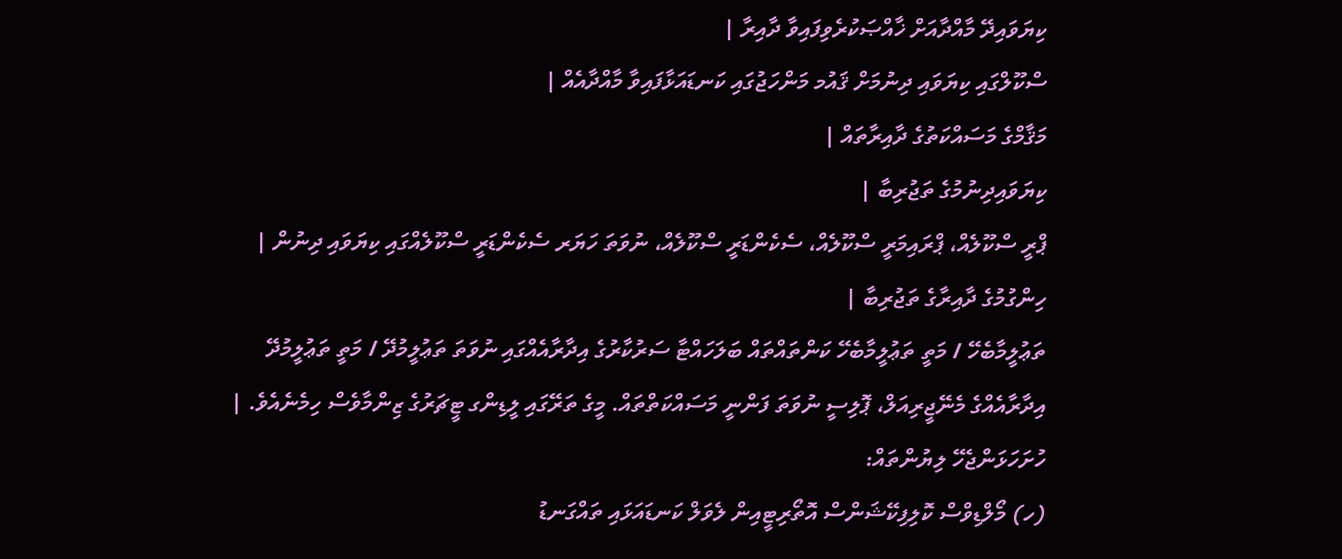ކިޔަވައިދޭ މާއްދާއަށް ޚާއްޞަކުރެވިފައިވާ ދާއިރާ |
ސްކޫލްގައި ކިޔަވައި ދިނުމަށް ޤައުމ މަންހަޖުގައި ކަނޑައަޅާފައިވާ މާއްދާއެއް |
މަޤާމްގެ މަސައްކަތުގެ ދާއިރާތައް |
ކިޔަވައިދިނުމުގެ ތަޖުރިބާ |
ޕްރީ ސްކޫލެއް، ޕްރައިމަރީ ސްކޫލެއް، ސެކެންޑަރީ ސްކޫލެއް، ނުވަތަ ހަޔަރ ސެކެންޑަރީ ސްކޫލެއްގައި ކިޔަވައި ދިނުން |
ހިންގުމުގެ ދާއިރާގެ ތަޖުރިބާ |
ތަޢުލީމާބެހޭ / މަތީ ތަޢުލީމާބެހޭ ކަންތައްތައް ބަލަހައްޓާ ސަރުކާރުގެ އިދާރާއެއްގައި ނުވަތަ ތަޢުލީމުދޭ / މަތީ ތަޢުލީމުދޭ އިދާރާއެއްގެ މެނޭޖީރިއަލް، ޕޮލިސީ ނުވަތަ ފަންނީ މަސައްކަތްތައް. މީގެ ތަރޭގައި ލީޑިންގ ޓީޗަރުގެ ޒިންމާވެސް ހިމެނެއެވެ. |
ހުށަހަޅަންޖެހޭ ލިޔުންތައް:
(ހ) މޯލްޑިވްސް ކޮލިފިކޭޝަންސް އޮތޯރިޓީއިން ލެވަލް ކަނޑައަޅައި ތައްގަނޑު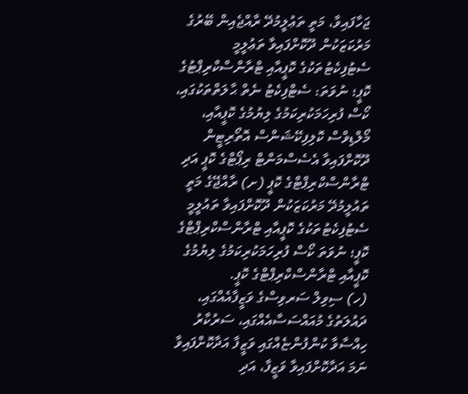ޖަހާފައިވާ، މަތީ ތަޢުލީމުދޭ ރާއްޖެއިން ބޭރުގެ މަރުކަޒަކުން ދޫކޮށްފައިވާ ތަޢުލީމީ ސެޓުފިކެޓުތަކުގެ ކޮޕީއާއި ޓްރާންސްކްރިޕްޓުގެ ކޮޕީ؛ ނުވަތަ: ސެޓްފިކެޓު ނެތް ޙާލަތްތަކުގައި، ކޯސް ފުރިހަމަކުރިކަމުގެ ލިޔުމުގެ ކޮޕީއާއި، މޯލްޑިވްސް ކޮލިފިކޭޝަންސް އޮތޯރިޓީން ދޫކޮށްފައިވާ އެސެސްމަންޓް ރިޕޯޓްގެ ކޮޕީ އަދި ޓްރާންސްކްރިޕްޓްގެ ކޮޕީ (ށ) ރާއްޖޭގެ މަތީ ތައުލީމުދޭ މަރުކަޒަކުން ދޫކޮށްފައިވާ ތައުލީމީ ސެޓުފިކެޓުތަކުގެ ކޮޕީއާއި ޓްރާންސްކްރިޕްޓްގެ ކޮޕީ؛ ނުވަތަ ކޯސް ފުރިހަމަކުރިކަމުގެ ލިޔުމުގެ ކޮޕީއާއި ޓްރާންސްކްރިޕްޓްގެ ކޮޕީ.
(ހ) ސިވިލް ސަރވިސްގެ ވަޒީފާއެއްގައި، ދައުލަތުގެ މުއައްސަސާއެއްގައި، ސަރުކާރު ހިއްސާވާ ކުންފުންޏެއްގައި ވަޒީފާ އަދާކޮށްފައިވާ ނަމަ އަދާކޮށްފައިވާ ވަޒީފާ، އަދި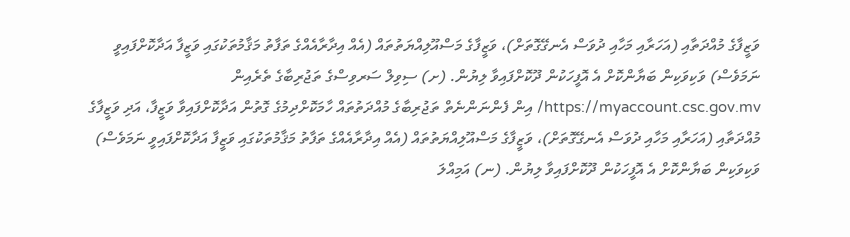ވަޒީފާގެ މުއްދަތާއި (އަހަރާއި މަހާއި ދުވަސް އެނގޭގޮތަށް)، ވަޒީފާގެ މަސްއޫލިއްޔަތުތައް (އެއް އިދާރާއެއްގެ ތަފާތު މަޤާމުތަކުގައި ވަޒީފާ އަދާކޮށްފައިވީ ނަމަވެސް) ވަކިވަކިން ބަޔާންކޮށް އެ އޮފީހަކުން ދޫކޮށްފައިވާ ލިޔުން. (ށ) ސިވިލް ސަރވިސްގެ ތަޖުރިބާގެ ތެރެއިން https://myaccount.csc.gov.mv/ އިން ފެންނަންނެތް ތަޖުރިބާގެ މުއްދަތުތައް ހާމަކޮށްދިމުގެ ގޮތުން އަދާކޮށްފައިވާ ވަޒީފާ، އަދި ވަޒީފާގެ މުއްދަތާއި (އަހަރާއި މަހާއި ދުވަސް އެނގޭގޮތަށް)، ވަޒީފާގެ މަސްއޫލިއްޔަތުތައް (އެއް އިދާރާއެއްގެ ތަފާތު މަޤާމުތަކުގައި ވަޒީފާ އަދާކޮށްފައިވީ ނަމަވެސް) ވަކިވަކިން ބަޔާންކޮށް އެ އޮފީހަކުން ދޫކޮށްފައިވާ ލިޔުން. (ނ) އަމިއްލަ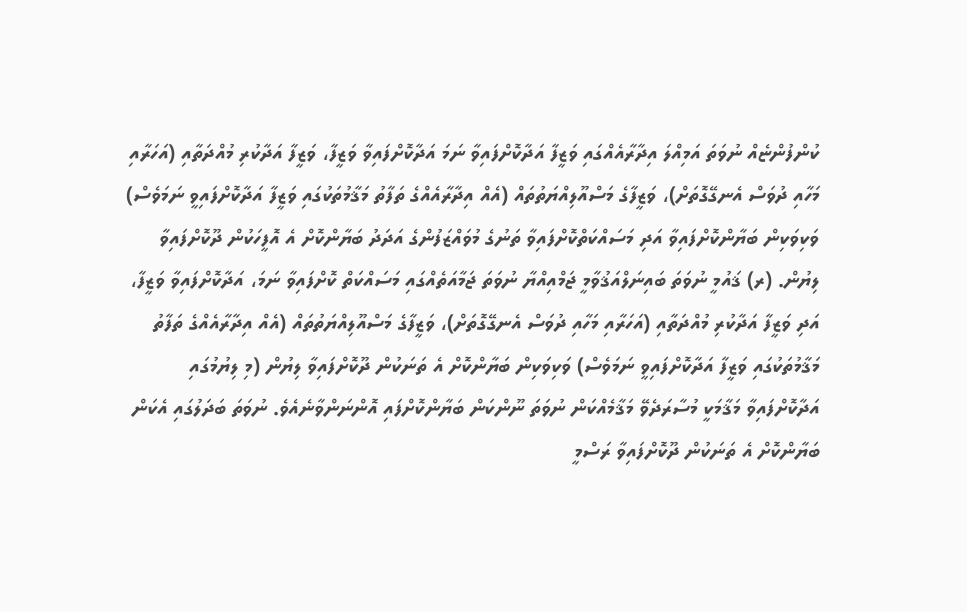ކުންފުންޏެއް ނުވަތަ އަމިއްލަ އިދާރާއެއްގައި ވަޒީފާ އަދާކޮށްފައިވާ ނަމަ އަދާކޮށްފައިވާ ވަޒީފާ، ވަޒީފާ އަދާކުރި މުއްދަތާއި (އަހަރާއި މަހާއި ދުވަސް އެނގޭގޮތަށް)، ވަޒީފާގެ މަސްއޫލިއްޔަތުތައް (އެއް އިދާރާއެއްގެ ތަފާތު މަޤާމުތަކުގައި ވަޒީފާ އަދާކޮށްފައިވީ ނަމަވެސް) ވަކިވަކިން ބަޔާންކޮށްފައިވާ އަދި މަސައްކަތްކޮށްފައިވާ ތަނުގެ މުވައްޒަފުންގެ އަދަދު ބަޔާންކޮށް އެ އޮފީހަކުން ދޫކޮށްފައިވާ ލިޔުން. (ރ) ޤައުމީ ނުވަތަ ބައިނަލްއަޤުވާމީ ޖަމްއިއްޔާ ނުވަތަ ޖަމާއަތެއްގައި މަސައްކަތް ކޮށްފައިވާ ނަމަ، އަދާކޮށްފައިވާ ވަޒީފާ، އަދި ވަޒީފާ އަދާކުރި މުއްދަތާއި (އަހަރާއި މަހާއި ދުވަސް އެނގޭގޮތަށް)، ވަޒީފާގެ މަސްއޫލިއްޔަތުތައް (އެއް އިދާރާއެއްގެ ތަފާތު މަޤާމުތަކުގައި ވަޒީފާ އަދާކޮށްފައިވީ ނަމަވެސް) ވަކިވަކިން ބަޔާންކޮށް އެ ތަނަކުން ދޫކޮށްފައިވާ ލިޔުން (މި ލިޔުމުގައި އަދާކޮށްފައިވާ މަޤާމަކީ މުސާރަދެވޭ މަޤާމެއްކަން ނުވަތަ ނޫންކަން ބަޔާންކޮށްފައި އޮންނަންވާނެއެވެ. ނުވަތަ ބަދަލުގައި އެކަން ބަޔާންކޮށް އެ ތަނަކުން ދޫކޮށްފައިވާ ރަސްމީ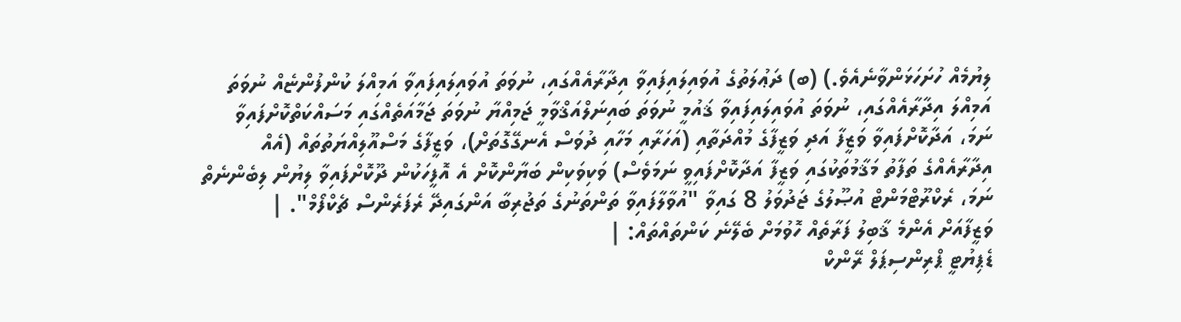ލިޔުމެއް ހުށަހަޅަންވާނެއެވެ.) (ބ) ދަޢުލަތުގެ އުވައިލައިފައިވާ އިދާރާއެއްގައި، ނުވަތަ އުވައިލައިފައިވާ އަމިއްލަ ކުންފުންޏެއް ނުވަތަ އަމިއްލަ އިދާރާއެއްގައި، ނުވަތަ އުވައިލައިފައިވާ ޤައުމީ ނުވަތަ ބައިނަލްއަޤްވާމީ ޖަމިއްޔާ ނުވަތަ ޖަމާއަތެއްގައި މަސައްކަތްކޮށްފައިވާ ނަމަ، އަދާކޮށްފައިވާ ވަޒީފާ އަދި ވަޒީފާގެ މުއްދަތާއި (އަހަރާއި މަހާއި ދުވަސް އެނގޭގޮތަށް)، ވަޒީފާގެ މަސްއޫލިއްޔަތުތައް (އެއް އިދާރާއެއްގެ ތަފާތު މަޤާމުތަކުގައި ވަޒީފާ އަދާކޮށްފައިވީ ނަމަވެސް) ވަކިވަކިން ބަޔާންކޮށް އެ އޮފީހަކުން ދޫކޮށްފައިވާ ލިޔުން ލިބެންނެތް ނަމަ، ރެކްރޫޓްމަންޓް އުޞޫލުގެ ޖަދުވަލު 8 ގައިވާ "އުވާލާފައިވާ ތަންތަނުގެ ތަޖުރިބާ އަންގައިދޭ ރެފަރެންސް ޗެކްފޯމް". |
ވަޒީފާއަށް އެންމެ ޤާބިލު ފަރާތެއް ހޮވުމަށް ބެލޭނެ ކަންތައްތައް: |
ޑެޕިޔުޓީ ޕްރިންސިޕަލް ރޭންކް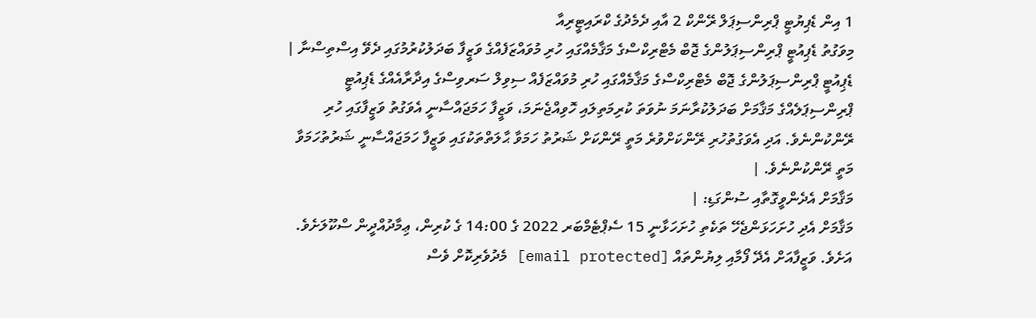1 އިން ޑެޕިޔުޓީ ޕްރިންސިޕަލް ރޭންކް 2 އާއި ދެމެދުގެ ކްރައިޓީރިއާ
މިވަގުތު ޑެޕިއުޓީ ޕްރިންސިޕަލުންގެ ޖޮބް މެޓްރިކްސްގެ މަޤާމެއްގައި ހުރި މުވައްޒަފެއްގެ ވަޒީފާ ބަދަލުކުރުމުގައި ދެވޭ އިސްތިސްނާ |
ޑެޕިއުޓީ ޕްރިންސިޕަލުންގެ ޖޮބް މެޓްރިކްސްގެ މަޤާމެއްގައި ހުރި މުވައްޒަފެއް ސިވިލް ސަރވިސްގެ އިދާރާއެއްގެ ޑެޕިއުޓީ ޕްރިންސިޕަލެއްގެ މަޤާމަށް ބަދަލުކުރާނަމަ ނުވަތަ ކުރިމަތިލައި ހޮވިއްޖެނަމަ، ވަޒީފާ ހަމަޖައްސާނީ އެވަގުތު ވަޒީފާގައި ހުރި ރޭންކުންނެވެ. އަދި އެވަގުތުހުރި ރޭންކަށްވުރެ މަތީ ރޭންކަށް ޝަރުތު ހަމަވާ ޙާލަތްތަކުގައި ވަޒީފާ ހަމަޖައްސާނީ ޝަރުތުހަމަވާ މަތީ ރޭންކުންނެވެ. |
މަޤާމަށް އެދެންވީގޮތާއި ސުންގަޑި: |
މަޤާމަށް އެދި ހުށަހަޅަންޖެހޭ ތަކެތި ހުށަހަޅާނީ 15 ސެޕްޓެމްބަރ 2022 ގެ 14:00 ގެ ކުރިން، ޢިމާދުއްދީން ސްކޫލަށެވެ. އަށެވެ. ވަޒީފާއަށް އެދޭ ފޯމާއި ލިޔުންތައް [email protected] މެދުވެރިކޮށް ވެސް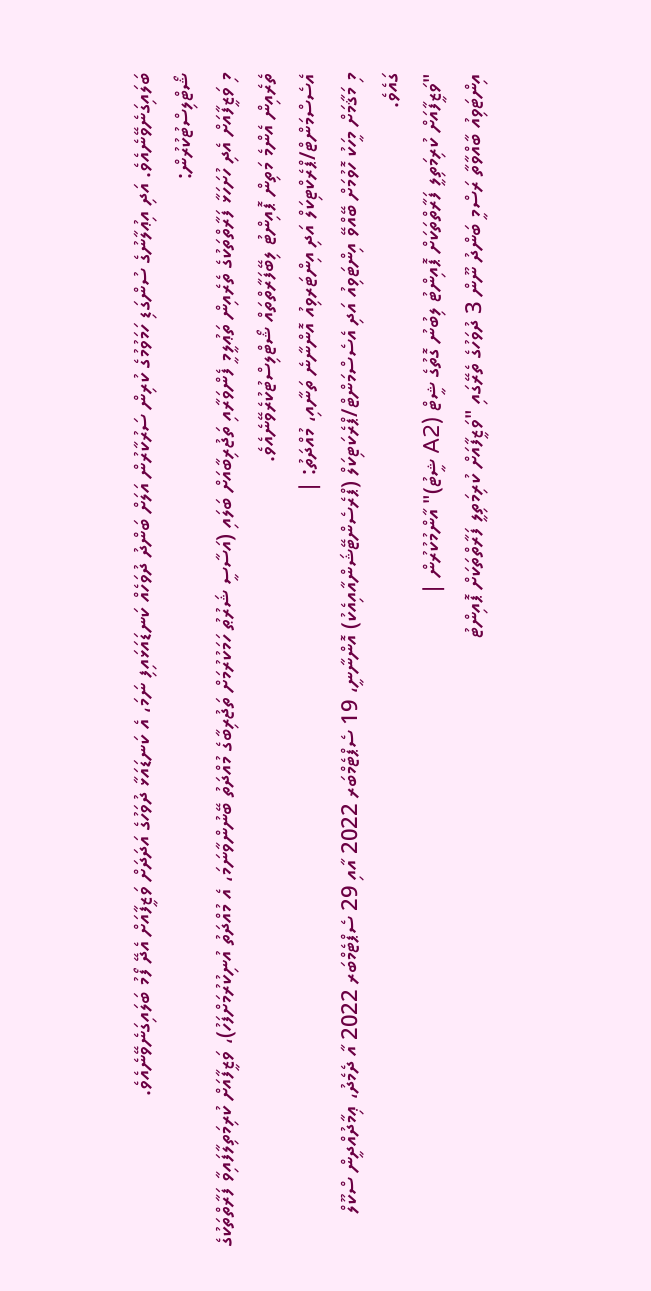ބަލައިގަނެވޭނެއެވެ. އަދި އިޢުލާނުގެ ސުންގަޑި ހަމަވުމުގެ ކުރިން ސަރުކާރުން އަލަށް ބަންދު ދުވަހެއް ކަނޑައަޅައިފި ނަމަ، އެ ކަނޑައަޅާ ދުވަހުގެ އަދަދަށް ވަޒީފާއަށް އެދޭ ފޯމު ބަލައިގަނެވޭނެއެވެ.
ޝޯޓްލިސްޓުކުރުން:
މި ވަޒީފާއަށް އެދި ހުށަހަޅާ ފަރާތްތަކުގެ ތެރެއިން ތަޢުލީމީ ފެންވަރާއި ތަޖުރިބާއަށް ބަލައި (އަސާސީ ޝަރުޠު ހަމަކުރުމަށް ތަޖުރިބާގެ މުއްދަތު ބޭނުންވާނަމަ، އެ މުއްދަތު އުނިކުރުމަށްފަހު)، ވަޒީފާއަށް ކުރިމަތިލާފައިވާ ފަރާތްތަކުގެ ތެރެއިން އެންމެ މަތިން ޕޮއިންޓު ލިބޭފަރާތްތައް ޝޯޓްލިސްޓުކުރެވޭނެއެވެ.
އެސެސްމަންޓް/ޕްރެކްޓިކަލް އަދި އިންޓަރވިއު އޮންނާނެ ތަނާއި، މުއްދަތު: |
މި މަޤާމަށް މީހަކު ހޮވުމަށް ބޭއްވޭ އިންޓަވިއު އަދި އެސެސްމަންޓް/ޕްރެކަޓިކަލް (ޕްރެސެންޓޭޝަންއާއިއެކު) އޮންނާނީ، 19 ސެޕްޓެމްބަރ 2022 އާއި 29 ސެޕްޓެމްބަރ 2022 އާ ދެމެދު، ޢިމާދުއްދީން ސްކޫލް ގައެވެ.
"ވަޒީފާއަށް ކުރިމަތިލީ ފަރާތްތަކަށް ޕޮއިންޓު ލިބުނު ގޮތުގެ ޝީޓް (A2 ޝީޓު)" އާންމުކުރުން |
އިންޓަވިއު ބާއްވާތާ ރަސްމީ ބަންދު ނޫން 3 ދުވަހުގެ ތެރޭގައި "ވަޒީފާއަށް ކުރިމަތިލީ ފަރާތްތަކަށް ޕޮއިންޓު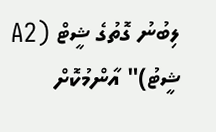ލިބުނު ގޮތުގެ ޝީޓް (A2 ޝީޓު)" އާންމުކޮށް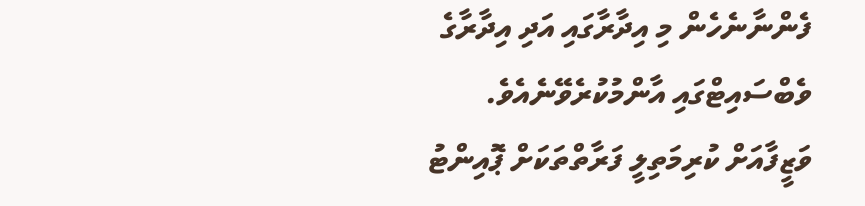ފެންނާނެހެން މި އިދާރާގައި އަދި އިދާރާގެ ވެބްސައިޓްގައި އާންމުކުރެވޭނެއެވެ. ވަޒީފާއަށް ކުރިމަތިލީ ފަރާތްތަކަށް ޕޮއިންޓު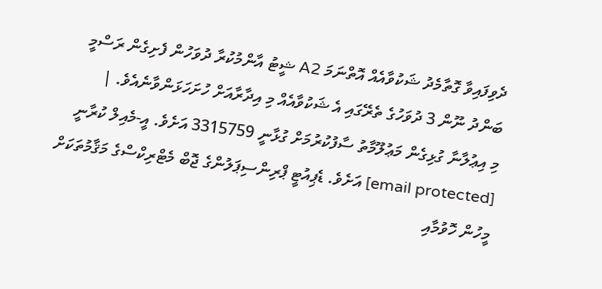ދެވިފައިވާ ގޮތާމެދު ޝަކުވާއެއް އޮތްނަމަ A2 ޝީޓު އާންމުކުރާ ދުވަހުން ފެށިގެން ރަސްމީ ބަންދު ނޫން 3 ދުވަހުގެ ތެރޭގައި އެ ޝަކުވާއެއް މި އިދާރާއަށް ހުށަހަޅަންވާނެއެވެ. |
މި އިޢުލާނާ ގުޅިގެން މަޢުލޫމާތު ސާފުކުރުމަށް ގުޅާނީ 3315759 އަށެވެ. އީ-މެއިލް ކުރާނީ [email protected] އަށެވެ. ޑެޕިއުޓީ ޕްރިންސިޕަލުންގެ ޖޮބް މެޓްރިކްސްގެ މަޤާމުތަކަށް މީހުން ހޮވުމާއި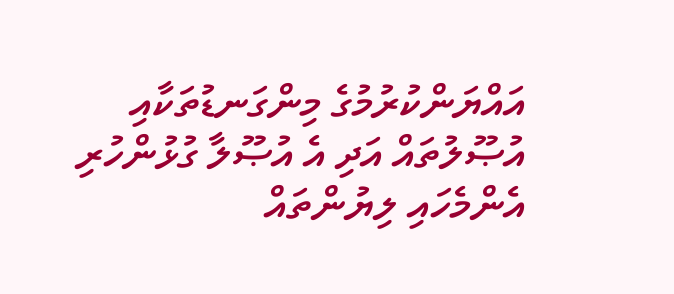އައްޔަންކުރުމުގެ މިންގަނޑުތަކާއި އުޞޫލުތައް އަދި އެ އުޞޫލާ ގުޅުންހުރި އެންމެހައި ލިޔުންތައް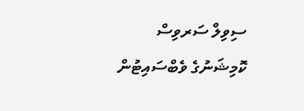ސިވިލް ސަރވިސް ކޮމިޝަނުގެ ވެބްސައިޓުން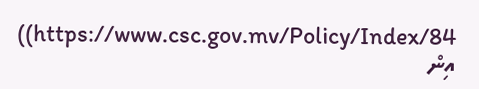https://www.csc.gov.mv/Policy/Index/84)) އިން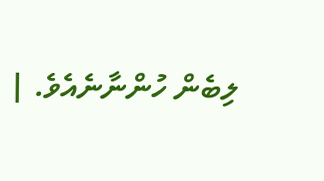ލިބެން ހުންނާނެއެވެ. |